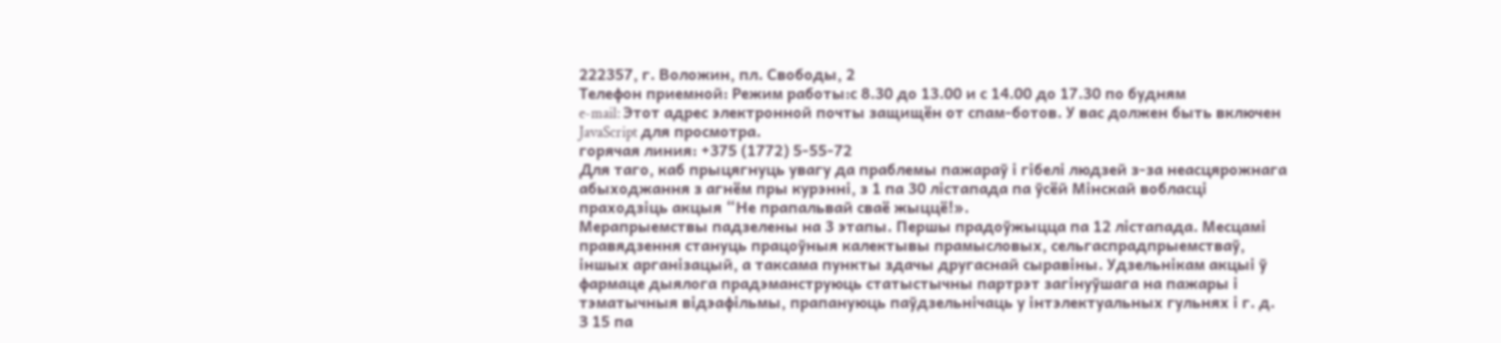222357, г. Воложин, пл. Свободы, 2
Телефон приемной: Режим работы:с 8.30 до 13.00 и с 14.00 до 17.30 по будням
e-mail: Этот адрес электронной почты защищён от спам-ботов. У вас должен быть включен JavaScript для просмотра.
горячая линия: +375 (1772) 5-55-72
Для таго, каб прыцягнуць увагу да праблемы пажараў і гібелі людзей з-за неасцярожнага абыходжання з агнём пры курэнні, з 1 па 30 лістапада па ўсёй Мінскай вобласці праходзіць акцыя “Не прапальвай сваё жыццё!».
Мерапрыемствы падзелены на 3 этапы. Першы прадоўжыцца па 12 лістапада. Месцамі правядзення стануць працоўныя калектывы прамысловых, сельгаспрадпрыемстваў, іншых арганізацый, а таксама пункты здачы другаснай сыравіны. Удзельнікам акцыі ў фармаце дыялога прадэманструюць статыстычны партрэт загінуўшага на пажары і тэматычныя відэафільмы, прапануюць паўдзельнічаць у інтэлектуальных гульнях і г. д.
З 15 па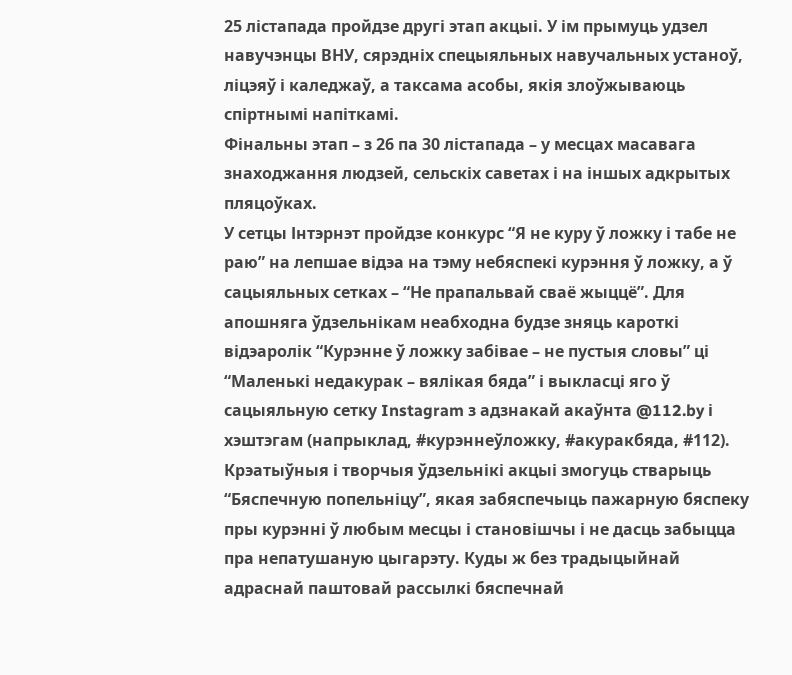25 лістапада пройдзе другі этап акцыі. У ім прымуць удзел навучэнцы ВНУ, сярэдніх спецыяльных навучальных устаноў, ліцэяў і каледжаў, а таксама асобы, якія злоўжываюць спіртнымі напіткамі.
Фінальны этап – з 26 па 30 лістапада – у месцах масавага знаходжання людзей, сельскіх саветах і на іншых адкрытых пляцоўках.
У сетцы Інтэрнэт пройдзе конкурс “Я не куру ў ложку і табе не раю” на лепшае відэа на тэму небяспекі курэння ў ложку, а ў сацыяльных сетках – “Не прапальвай сваё жыццё”. Для апошняга ўдзельнікам неабходна будзе зняць кароткі відэаролік “Курэнне ў ложку забівае – не пустыя словы” ці “Маленькі недакурак – вялікая бяда” і выкласці яго ў сацыяльную сетку Instagram з адзнакай акаўнта @112.by і хэштэгам (напрыклад, #курэннеўложку, #акуракбяда, #112). Крэатыўныя і творчыя ўдзельнікі акцыі змогуць стварыць “Бяспечную попельніцу”, якая забяспечыць пажарную бяспеку пры курэнні ў любым месцы і становішчы і не дасць забыцца пра непатушаную цыгарэту. Куды ж без традыцыйнай адраснай паштовай рассылкі бяспечнай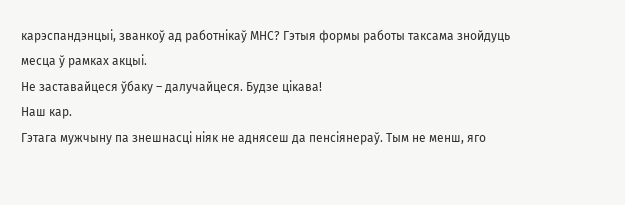карэспандэнцыі, званкоў ад работнікаў МНС? Гэтыя формы работы таксама знойдуць месца ў рамках акцыі.
Не заставайцеся ўбаку – далучайцеся. Будзе цікава!
Наш кар.
Гэтага мужчыну па знешнасці ніяк не аднясеш да пенсіянераў. Тым не менш, яго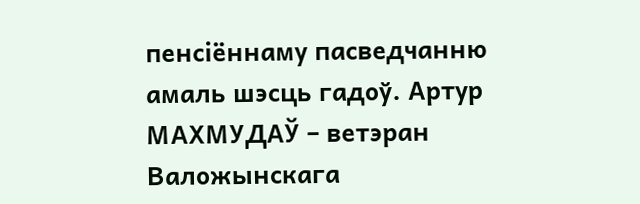пенсіённаму пасведчанню амаль шэсць гадоў. Артур МАХМУДАЎ – ветэран Валожынскага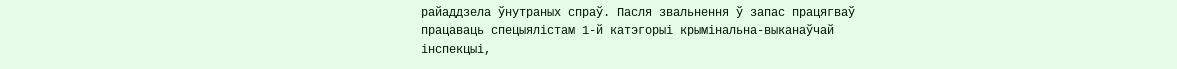райаддзела ўнутраных спраў. Пасля звальнення ў запас працягваў працаваць спецыялістам 1-й катэгорыі крымінальна-выканаўчай інспекцыі,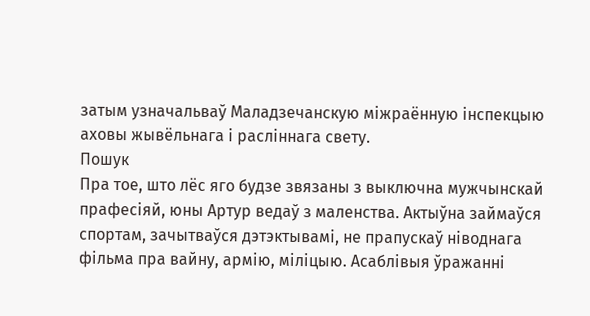затым узначальваў Маладзечанскую міжраённую інспекцыю аховы жывёльнага і расліннага свету.
Пошук
Пра тое, што лёс яго будзе звязаны з выключна мужчынскай прафесіяй, юны Артур ведаў з маленства. Актыўна займаўся спортам, зачытваўся дэтэктывамі, не прапускаў ніводнага фільма пра вайну, армію, міліцыю. Асаблівыя ўражанні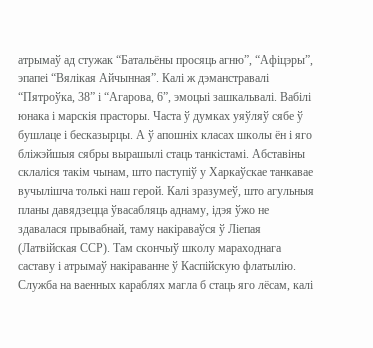атрымаў ад стужак “Батальёны просяць агню”, “Афіцэры”, эпапеі “Вялікая Айчынная”. Калі ж дэманстравалі “Пятроўка, 38” і “Агарова, 6”, эмоцыі зашкальвалі. Вабілі юнака і марскія прасторы. Часта ў думках уяўляў сябе ў бушлаце і бесказырцы. А ў апошніх класах школы ён і яго бліжэйшыя сябры вырашылі стаць танкістамі. Абставіны склаліся такім чынам, што паступіў у Харкаўскае танкавае вучылішча толькі наш герой. Калі зразумеў, што агульныя планы давядзецца ўвасабляць аднаму, ідэя ўжо не здавалася прывабнай, таму накіраваўся ў Ліепая (Латвійская ССР). Там скончыў школу мараходнага саставу і атрымаў накіраванне ў Каспійскую флатылію. Служба на ваенных караблях магла б стаць яго лёсам, калі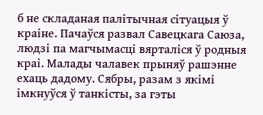б не складаная палітычная сітуацыя ў краіне. Пачаўся развал Савецкага Саюза, людзі па магчымасці вярталіся ў родныя краі. Малады чалавек прыняў рашэнне ехаць дадому. Сябры, разам з якімі імкнуўся ў танкісты, за гэты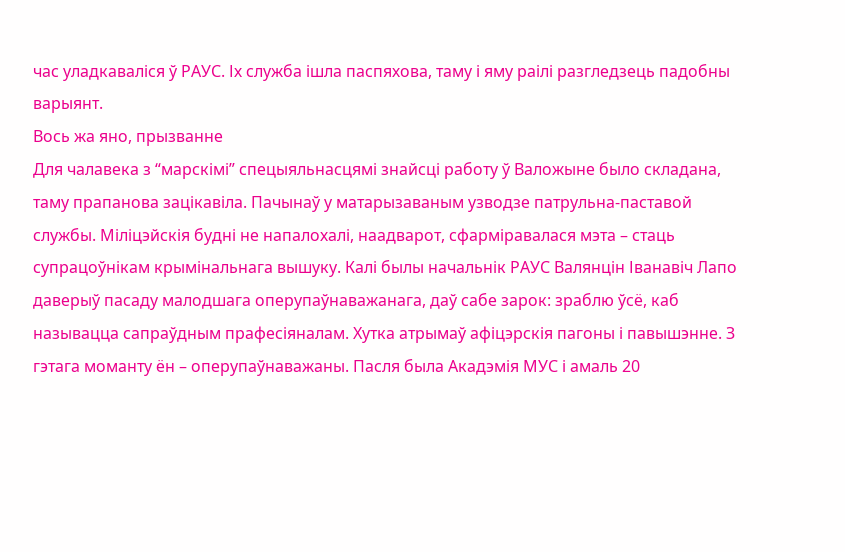час уладкаваліся ў РАУС. Іх служба ішла паспяхова, таму і яму раілі разгледзець падобны варыянт.
Вось жа яно, прызванне
Для чалавека з “марскімі” спецыяльнасцямі знайсці работу ў Валожыне было складана, таму прапанова зацікавіла. Пачынаў у матарызаваным узводзе патрульна-паставой службы. Міліцэйскія будні не напалохалі, наадварот, сфарміравалася мэта – стаць супрацоўнікам крымінальнага вышуку. Калі былы начальнік РАУС Валянцін Іванавіч Лапо даверыў пасаду малодшага оперупаўнаважанага, даў сабе зарок: зраблю ўсё, каб называцца сапраўдным прафесіяналам. Хутка атрымаў афіцэрскія пагоны і павышэнне. З гэтага моманту ён – оперупаўнаважаны. Пасля была Акадэмія МУС і амаль 20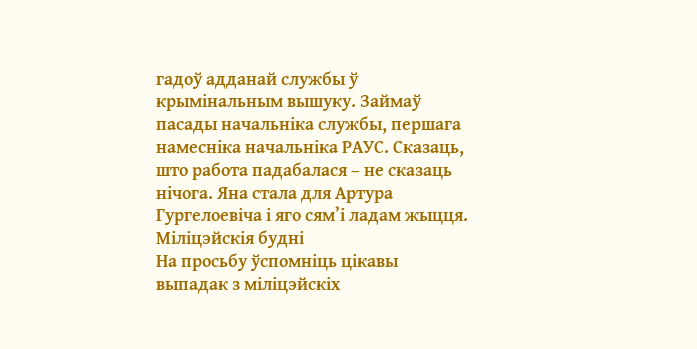гадоў адданай службы ў крымінальным вышуку. Займаў пасады начальніка службы, першага намесніка начальніка РАУС. Сказаць, што работа падабалася – не сказаць нічога. Яна стала для Артура Гургелоевіча і яго сям’і ладам жыцця.
Міліцэйскія будні
На просьбу ўспомніць цікавы выпадак з міліцэйскіх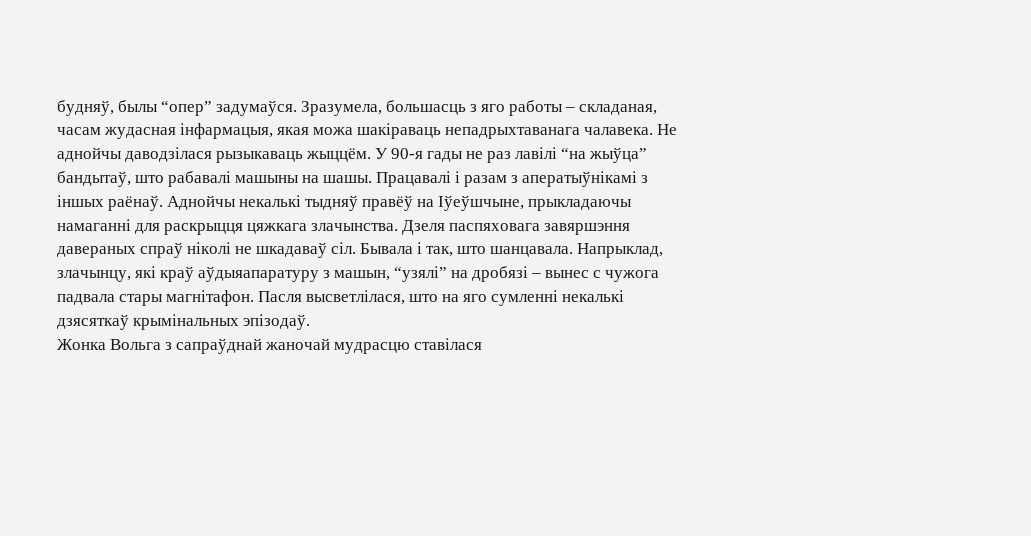будняў, былы “опер” задумаўся. Зразумела, большасць з яго работы – складаная, часам жудасная інфармацыя, якая можа шакіраваць непадрыхтаванага чалавека. Не аднойчы даводзілася рызыкаваць жыццём. У 90-я гады не раз лавілі “на жыўца” бандытаў, што рабавалі машыны на шашы. Працавалі і разам з аператыўнікамі з іншых раёнаў. Аднойчы некалькі тыдняў правёў на Іўеўшчыне, прыкладаючы намаганні для раскрыцця цяжкага злачынства. Дзеля паспяховага завяршэння давераных спраў ніколі не шкадаваў сіл. Бывала і так, што шанцавала. Напрыклад, злачынцу, які краў аўдыяапаратуру з машын, “узялі” на дробязі – вынес с чужога падвала стары магнітафон. Пасля высветлілася, што на яго сумленні некалькі дзясяткаў крымінальных эпізодаў.
Жонка Вольга з сапраўднай жаночай мудрасцю ставілася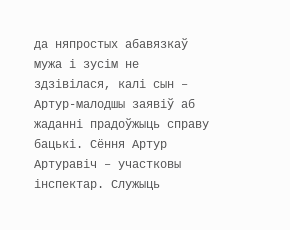да няпростых абавязкаў мужа і зусім не здзівілася, калі сын – Артур-малодшы заявіў аб жаданні прадоўжыць справу бацькі. Сёння Артур Артуравіч – участковы інспектар. Служыць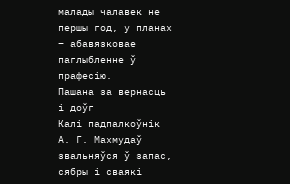малады чалавек не першы год, у планах – абавязковае паглыбленне ў прафесію.
Пашана за вернасць і доўг
Калі падпалкоўнік А. Г. Махмудаў звальняўся ў запас, сябры і сваякі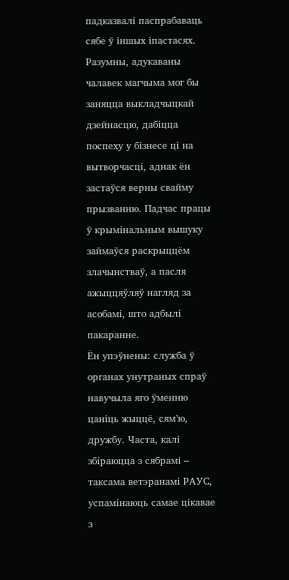падказвалі паспрабаваць сябе ў іншых іпастасях. Разумны, адукаваны чалавек магчыма мог бы заняцца выкладчыцкай дзейнасцю, дабіцца поспеху у бізнесе ці на вытворчасці, аднак ён застаўся верны свайму прызванню. Падчас працы ў крымінальным вышуку займаўся раскрыццём злачынстваў, а пасля ажыццяўляў нагляд за асобамі, што адбылі пакаранне.
Ён упэўнены: служба ў органах унутраных спраў навучыла яго ўменню цаніць жыццё, сям’ю, дружбу. Часта, калі збіраюцца з сябрамі – таксама ветэранамі РАУС, успамінаюць самае цікавае з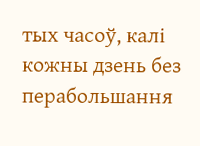тых часоў, калі кожны дзень без перабольшання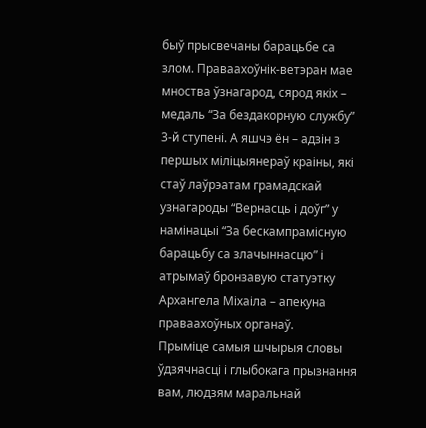быў прысвечаны барацьбе са злом. Праваахоўнік-ветэран мае мноства ўзнагарод, сярод якіх – медаль “За бездакорную службу” 3-й ступені. А яшчэ ён – адзін з першых міліцыянераў краіны, які стаў лаўрэатам грамадскай узнагароды “Вернасць і доўг” у намінацыі “За бескампрамісную барацьбу са злачыннасцю” і атрымаў бронзавую статуэтку Архангела Міхаіла – апекуна праваахоўных органаў.
Прыміце самыя шчырыя словы ўдзячнасці і глыбокага прызнання вам, людзям маральнай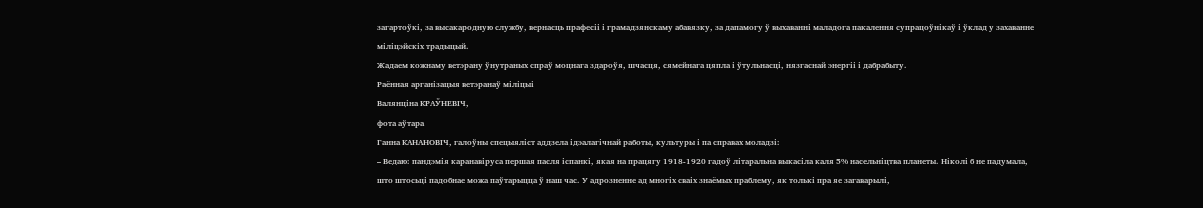загартоўкі, за высакародную службу, вернасць прафесіі і грамадзянскаму абавязку, за дапамогу ў выхаванні маладога пакалення супрацоўнікаў і ўклад у захаванне міліцэйскіх традыцый.
Жадаем кожнаму ветэрану ўнутраных спраў моцнага здароўя, шчасця, сямейнага цяпла і ўтульнасці, нязгаснай энергіі і дабрабыту.
Раённая арганізацыя ветэранаў міліцыі
Валянціна КРАЎНЕВІЧ,
фота аўтара
Ганна КАНАНОВІЧ, галоўны спецыяліст аддзела ідэалагічнай работы, культуры і па справах моладзі:
– Ведаю: пандэмія каранавіруса першая пасля іспанкі, якая на працягу 1918-1920 гадоў літаральна выкасіла каля 5% насельніцтва планеты. Ніколі б не падумала, што штосьці падобнае можа паўтарыцца ў наш час. У адрозненне ад многіх сваіх знаёмых праблему, як толькі пра яе загаварылі,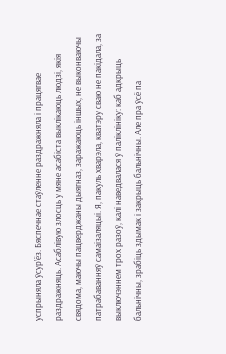успрыняла ўсур’ёз. Бяспечнае стаўленне раздражняла і працягвае раздражняць. Асаблівую злосць у мяне асабіста выклікаюць людзі, якія свядома, маючы пацверджаны дыягназ, заражаюць іншых, не выконваючы патрабаванняў самаізаляцыі. Я, пакуль хварэла, кватэру сваю не пакідала, за выключэннем трох разоў, калі наведвалася ў паліклініку: каб адкрыць бальнічны, зрабіць здымак і закрыць бальнічны. Але пра ўсё па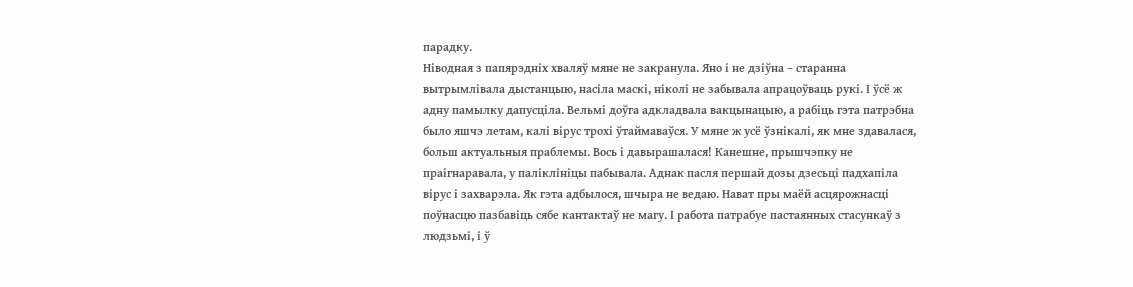парадку.
Ніводная з папярэдніх хваляў мяне не закранула. Яно і не дзіўна – старанна вытрымлівала дыстанцыю, насіла маскі, ніколі не забывала апрацоўваць рукі. І ўсё ж адну памылку дапусціла. Вельмі доўга адкладвала вакцынацыю, а рабіць гэта патрэбна было яшчэ летам, калі вірус трохі ўтаймаваўся. У мяне ж усё ўзнікалі, як мне здавалася, больш актуальныя праблемы. Вось і давырашалася! Канешне, прышчэпку не праігнаравала, у паліклініцы пабывала. Аднак пасля першай дозы дзесьці падхапіла вірус і захварэла. Як гэта адбылося, шчыра не ведаю. Нават пры маёй асцярожнасці поўнасцю пазбавіць сябе кантактаў не магу. І работа патрабуе пастаянных стасункаў з людзьмі, і ў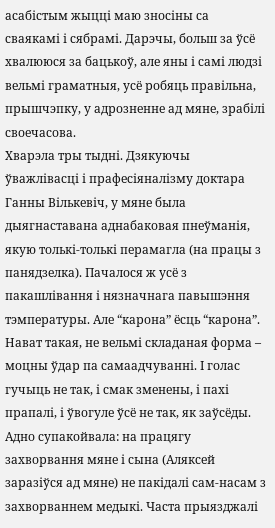асабістым жыцці маю зносіны са сваякамі і сябрамі. Дарэчы, больш за ўсё хвалююся за бацькоў, але яны і самі людзі вельмі граматныя, усё робяць правільна, прышчэпку, у адрозненне ад мяне, зрабілі своечасова.
Хварэла тры тыдні. Дзякуючы ўважлівасці і прафесіяналізму доктара Ганны Вількевіч, у мяне была дыягнаставана аднабаковая пнеўманія, якую толькі-толькі перамагла (на працы з панядзелка). Пачалося ж усё з пакашлівання і нязначнага павышэння тэмпературы. Але “карона” ёсць “карона”. Нават такая, не вельмі складаная форма – моцны ўдар па самаадчуванні. І голас гучыць не так, і смак зменены, і пахі прапалі, і ўвогуле ўсё не так, як заўсёды. Адно супакойвала: на працягу захворвання мяне і сына (Аляксей заразіўся ад мяне) не пакідалі сам-насам з захворваннем медыкі. Часта прыязджалі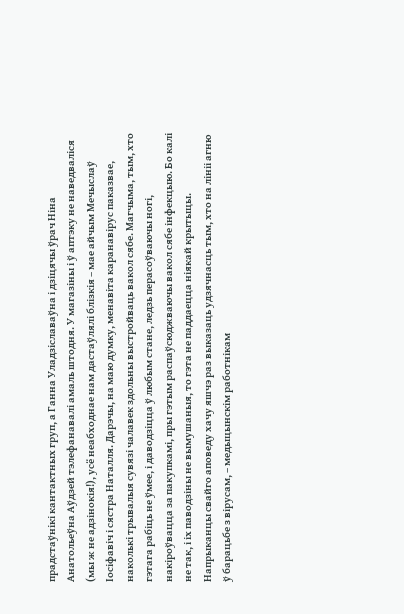прадстаўнікі кантактных груп, а Ганна Уладзіславаўна і дзіцячы ўрач Ніна Анатольеўна Аўдзей тэлефанавалі амаль штодня. У магазіны і ў аптэку не наведваліся (мы ж не адзінокія!), усё неабходнае нам дастаўлялі блізкія – мае айчым Мечыслаў Іосіфавіч і сястра Наталля. Дарэчы, на маю думку, менавіта каранавірус паказвае, наколькі трывалыя сувязі чалавек здольны выстройваць вакол сябе. Магчыма, тым, хто гэтага рабіць не ўмее, і даводзіцца ў любым стане, ледзь перасоўваючы ногі, накіроўвацца за пакупкамі, пры гэтым распаўсюджваючы вакол сябе інфекцыю. Бо калі не так, і іх паводзіны не вымушаныя, то гэта не паддаецца ніякай крытыцы.
Напрыканцы свайго аповеду хачу яшчэ раз выказаць удзячнасць тым, хто на лініі агню ў барацьбе з вірусам, – медыцынскім работнікам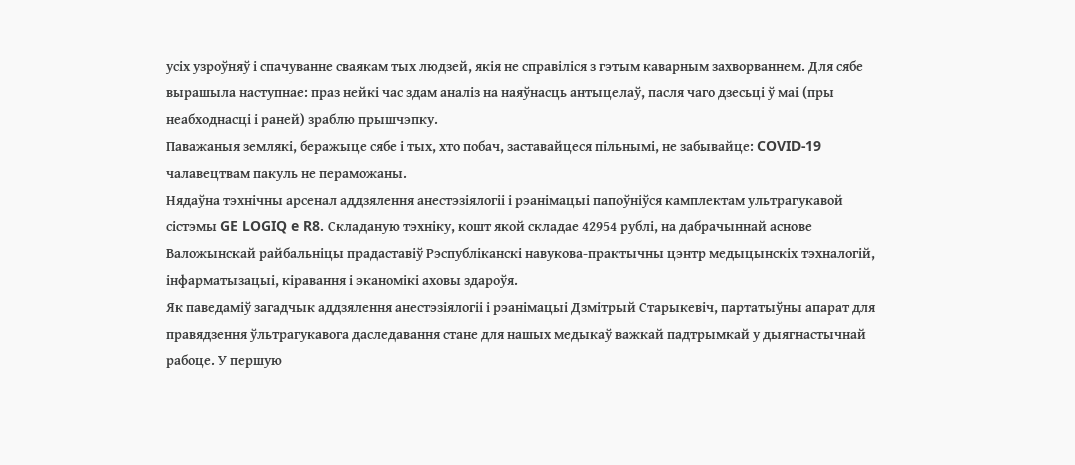усіх узроўняў і спачуванне сваякам тых людзей, якія не справіліся з гэтым каварным захворваннем. Для сябе вырашыла наступнае: праз нейкі час здам аналіз на наяўнасць антыцелаў, пасля чаго дзесьці ў маі (пры неабходнасці і раней) зраблю прышчэпку.
Паважаныя землякі, беражыце сябе і тых, хто побач, заставайцеся пільнымі, не забывайце: COVID-19 чалавецтвам пакуль не пераможаны.
Нядаўна тэхнічны арсенал аддзялення анестэзіялогіі і рэанімацыі папоўніўся камплектам ультрагукавой сістэмы GE LOGIQ e R8. Складаную тэхніку, кошт якой складае 42954 рублі, на дабрачыннай аснове Валожынскай райбальніцы прадаставіў Рэспубліканскі навукова-практычны цэнтр медыцынскіх тэхналогій, інфарматызацыі, кіравання і эканомікі аховы здароўя.
Як паведаміў загадчык аддзялення анестэзіялогіі і рэанімацыі Дзмітрый Старыкевіч, партатыўны апарат для правядзення ўльтрагукавога даследавання стане для нашых медыкаў важкай падтрымкай у дыягнастычнай рабоце. У першую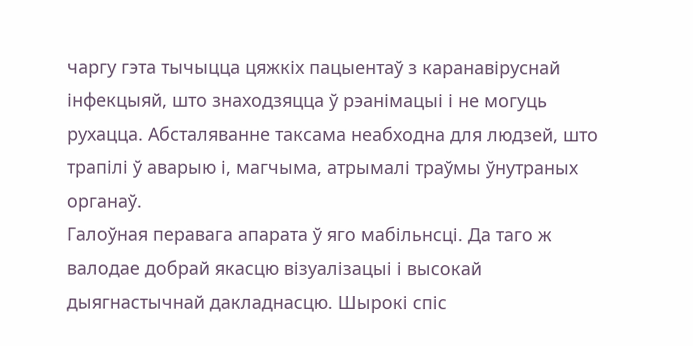чаргу гэта тычыцца цяжкіх пацыентаў з каранавіруснай інфекцыяй, што знаходзяцца ў рэанімацыі і не могуць рухацца. Абсталяванне таксама неабходна для людзей, што трапілі ў аварыю і, магчыма, атрымалі траўмы ўнутраных органаў.
Галоўная перавага апарата ў яго мабільнсці. Да таго ж валодае добрай якасцю візуалізацыі і высокай дыягнастычнай дакладнасцю. Шырокі спіс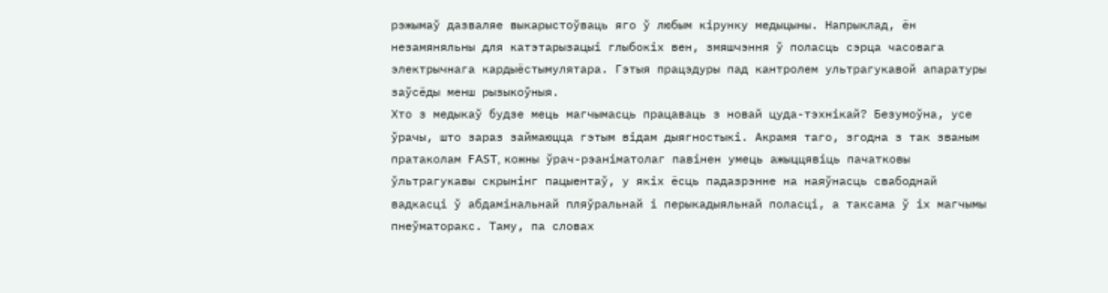рэжымаў дазваляе выкарыстоўваць яго ў любым кірунку медыцыны. Напрыклад, ён незамяняльны для катэтарызацыі глыбокіх вен, змяшчэння ў поласць сэрца часовага электрычнага кардыёстымулятара. Гэтыя працэдуры пад кантролем ультрагукавой апаратуры заўсёды менш рызыкоўныя.
Хто з медыкаў будзе мець магчымасць працаваць з новай цуда-тэхнікай? Безумоўна, усе ўрачы, што зараз займаюцца гэтым відам дыягностыкі. Акрамя таго, згодна з так званым пратаколам FAST, кожны ўрач-рэаніматолаг павінен умець ажыццявіць пачатковы ўльтрагукавы скрынінг пацыентаў, у якіх ёсць падазрэнне на наяўнасць свабоднай вадкасці ў абдамінальнай пляўральнай і перыкадыяльнай поласці, а таксама ў іх магчымы пнеўматоракс. Таму, па словах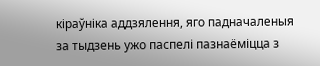кіраўніка аддзялення, яго падначаленыя за тыдзень ужо паспелі пазнаёміцца з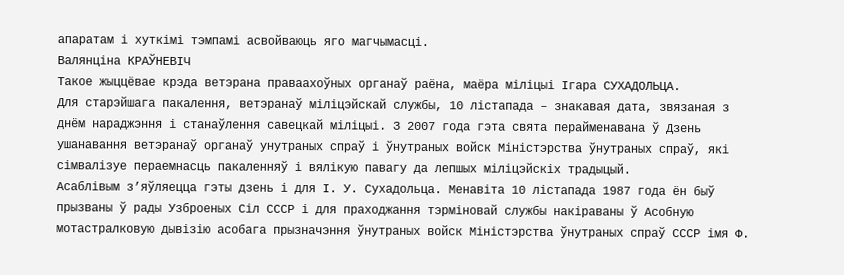апаратам і хуткімі тэмпамі асвойваюць яго магчымасці.
Валянціна КРАЎНЕВІЧ
Такое жыццёвае крэда ветэрана праваахоўных органаў раёна, маёра міліцыі Ігара СУХАДОЛЬЦА.
Для старэйшага пакалення, ветэранаў міліцэйскай службы, 10 лістапада – знакавая дата, звязаная з днём нараджэння і станаўлення савецкай міліцыі. З 2007 года гэта свята перайменавана ў Дзень ушанавання ветэранаў органаў унутраных спраў і ўнутраных войск Міністэрства ўнутраных спраў, які сімвалізуе пераемнасць пакаленняў і вялікую павагу да лепшых міліцэйскіх традыцый.
Асаблівым з’яўляецца гэты дзень і для І. У. Сухадольца. Менавіта 10 лістапада 1987 года ён быў прызваны ў рады Узброеных Сіл СССР і для праходжання тэрміновай службы накіраваны ў Асобную мотастралковую дывізію асобага прызначэння ўнутраных войск Міністэрства ўнутраных спраў СССР імя Ф.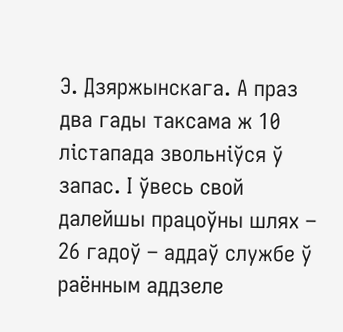Э. Дзяржынскага. А праз два гады таксама ж 10 лістапада звольніўся ў запас. І ўвесь свой далейшы працоўны шлях – 26 гадоў – аддаў службе ў раённым аддзеле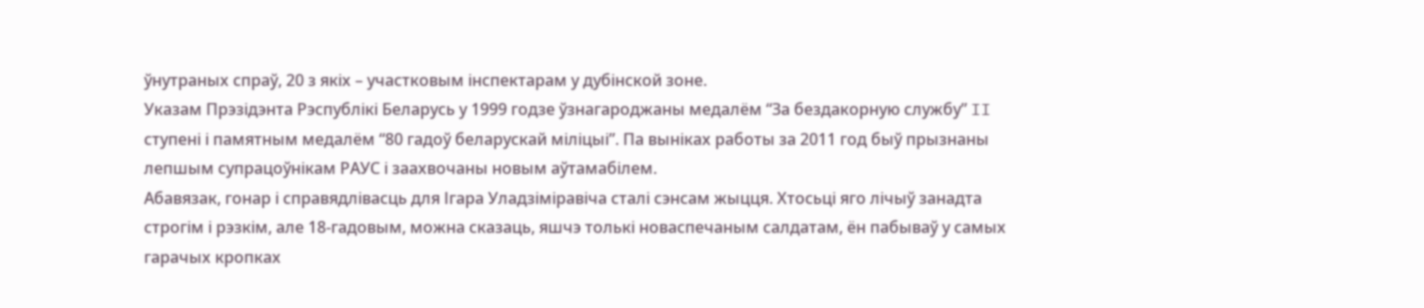ўнутраных спраў, 20 з якіх – участковым інспектарам у дубінской зоне.
Указам Прэзідэнта Рэспублікі Беларусь у 1999 годзе ўзнагароджаны медалём “За бездакорную службу” II ступені і памятным медалём “80 гадоў беларускай міліцыі”. Па выніках работы за 2011 год быў прызнаны лепшым супрацоўнікам РАУС і заахвочаны новым аўтамабілем.
Абавязак, гонар і справядлівасць для Ігара Уладзіміравіча сталі сэнсам жыцця. Хтосьці яго лічыў занадта строгім і рэзкім, але 18-гадовым, можна сказаць, яшчэ толькі новаспечаным салдатам, ён пабываў у самых гарачых кропках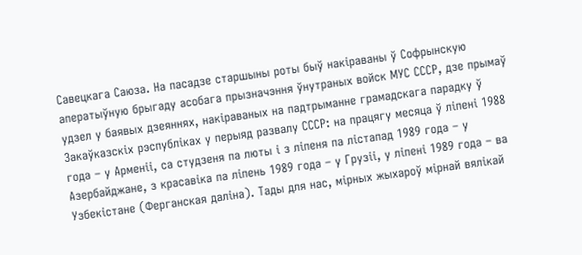Савецкага Саюза. На пасадзе старшыны роты быў накіраваны ў Софрынскую аператыўную брыгаду асобага прызначэння ўнутраных войск МУС СССР, дзе прымаў удзел у баявых дзеяннях, накіраваных на падтрыманне грамадскага парадку ў Закаўказскіх рэспубліках у перыяд развалу СССР: на працягу месяца ў ліпені 1988 года – у Арменіі, са студзеня па люты і з ліпеня па лістапад 1989 года – у Азербайджане, з красавіка па ліпень 1989 года – у Грузіі, у ліпені 1989 года – ва Узбекістане (Ферганская даліна). Тады для нас, мірных жыхароў мірнай вялікай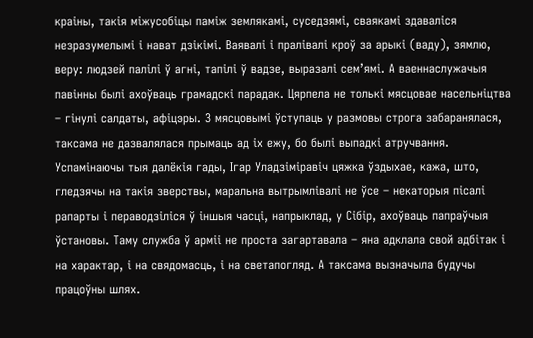краіны, такія міжусобіцы паміж землякамі, суседзямі, сваякамі здаваліся незразумелымі і нават дзікімі. Ваявалі і пралівалі кроў за арыкі (ваду), зямлю, веру: людзей палілі ў агні, тапілі ў вадзе, выразалі сем’ямі. А ваеннаслужачыя павінны былі ахоўваць грамадскі парадак. Цярпела не толькі мясцовае насельніцтва – гінулі салдаты, афіцэры. З мясцовымі ўступаць у размовы строга забаранялася, таксама не дазвалялася прымаць ад іх ежу, бо былі выпадкі атручвання. Успамінаючы тыя далёкія гады, Ігар Уладзіміравіч цяжка ўздыхае, кажа, што, гледзячы на такія зверствы, маральна вытрымлівалі не ўсе – некаторыя пісалі рапарты і пераводзіліся ў іншыя часці, напрыклад, у Сібір, ахоўваць папраўчыя ўстановы. Таму служба ў арміі не проста загартавала – яна адклала свой адбітак і на характар, і на свядомасць, і на светапогляд. А таксама вызначыла будучы працоўны шлях.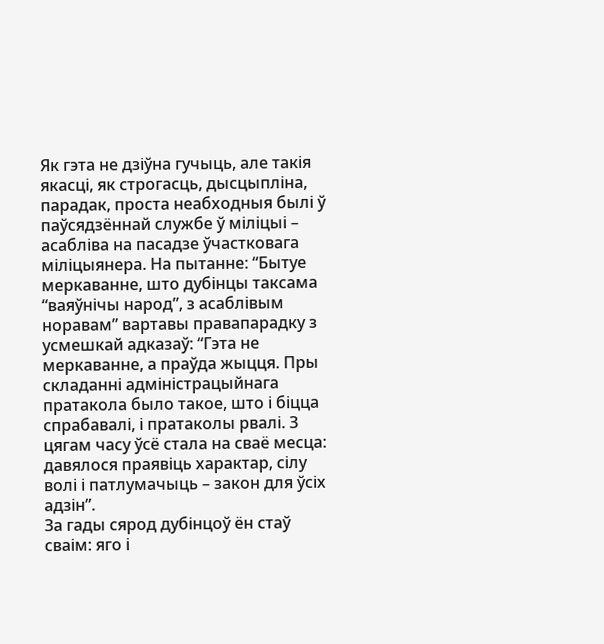Як гэта не дзіўна гучыць, але такія якасці, як строгасць, дысцыпліна, парадак, проста неабходныя былі ў паўсядзённай службе ў міліцыі – асабліва на пасадзе ўчастковага міліцыянера. На пытанне: “Бытуе меркаванне, што дубінцы таксама “ваяўнічы народ”, з асаблівым норавам” вартавы правапарадку з усмешкай адказаў: “Гэта не меркаванне, а праўда жыцця. Пры складанні адміністрацыйнага пратакола было такое, што і біцца спрабавалі, і пратаколы рвалі. З цягам часу ўсё стала на сваё месца: давялося праявіць характар, сілу волі і патлумачыць – закон для ўсіх адзін”.
За гады сярод дубінцоў ён стаў сваім: яго і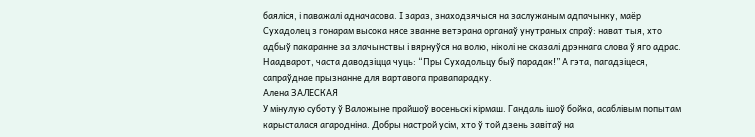баяліся, і паважалі адначасова. І зараз, знаходзячыся на заслужаным адпачынку, маёр Сухадолец з гонарам высока нясе званне ветэрана органаў унутраных спраў: нават тыя, хто адбыў пакаранне за злачынствы і вярнуўся на волю, ніколі не сказалі дрэннага слова ў яго адрас. Наадварот, часта даводзіцца чуць: “Пры Сухадольцу быў парадак!” А гэта, пагадзіцеся, сапраўднае прызнанне для вартавога правапарадку.
Алена ЗАЛЕСКАЯ
У мінулую суботу ў Валожыне прайшоў восеньскі кірмаш. Гандаль ішоў бойка, асаблівым попытам карысталася агародніна. Добры настрой усім, хто ў той дзень завітаў на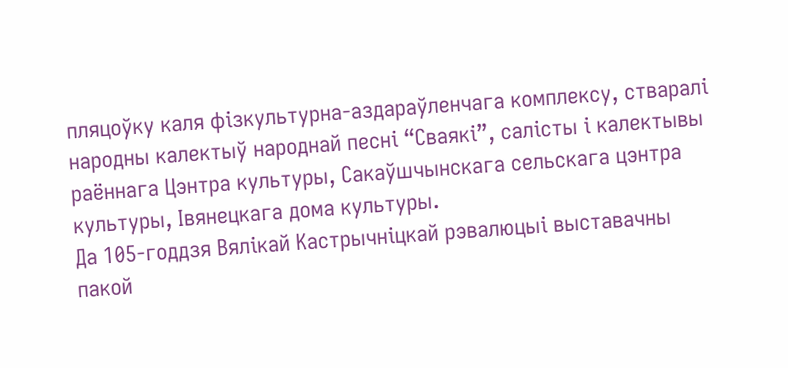пляцоўку каля фізкультурна-аздараўленчага комплексу, стваралі народны калектыў народнай песні “Сваякі”, салісты і калектывы раённага Цэнтра культуры, Сакаўшчынскага сельскага цэнтра культуры, Івянецкага дома культуры.
Да 105-годдзя Вялікай Кастрычніцкай рэвалюцыі выставачны пакой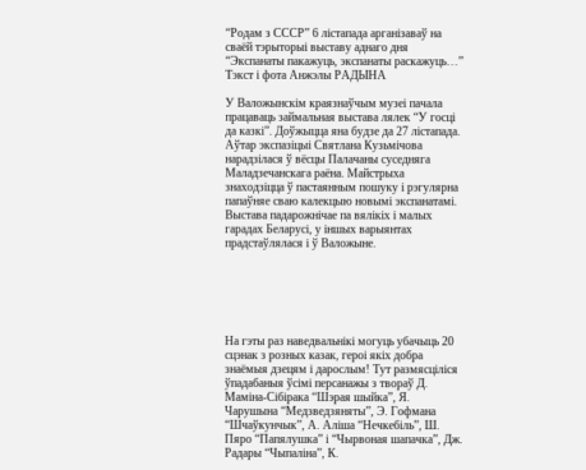“Родам з СССР” 6 лістапада арганізаваў на сваёй тэрыторыі выставу аднаго дня “Экспанаты пакажуць, экспанаты раскажуць…”
Тэкст і фота Анжэлы РАДЫНА

У Валожынскім краязнаўчым музеі пачала працаваць займальная выстава лялек “У госці да казкі”. Доўжыцца яна будзе да 27 лістапада.
Аўтар экспазіцыі Святлана Кузьмічова нарадзілася ў вёсцы Палачаны суседняга Маладзечанскага раёна. Майстрыха знаходзіцца ў пастаянным пошуку і рэгулярна папаўняе сваю калекцыю новымі экспанатамі. Выстава падарожнічае па вялікіх і малых гарадах Беларусі, у іншых варыянтах прадстаўлялася і ў Валожыне.






На гэты раз наведвальнікі могуць убачыць 20 сцэнак з розных казак, героі якіх добра знаёмыя дзецям і дарослым! Тут размясціліся ўпадабаныя ўсімі персанажы з твораў Д. Маміна-Сібірака “Шэрая шыйка”, Я. Чарушына “Медзведзяняты”, Э. Гофмана “Шчаўкунчык”, А. Аліша “Нечкебіль”, Ш. Пяро “Папялушка” і “Чырвоная шапачка”, Дж. Радары “Чыпаліна”, К.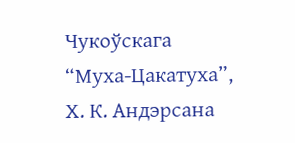Чукоўскага “Муха-Цакатуха”, Х. К. Андэрсана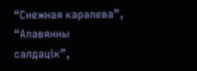“Снежная каралева”, “Алавянны салдацік”,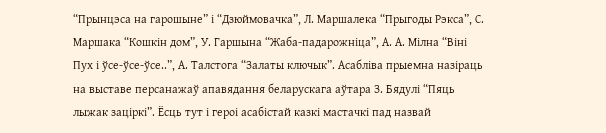“Прынцэса на гарошыне” і “Дзюймовачка”, Л. Маршалека “Прыгоды Рэкса”, С. Маршака “Кошкін дом”, У. Гаршына “Жаба-падарожніца”, А. А. Мілна “Віні Пух і ўсе-ўсе-ўсе..”, А. Талстога “Залаты ключык”. Асабліва прыемна назіраць на выставе персанажаў апавядання беларускага аўтара З. Бядулі “Пяць лыжак заціркі”. Ёсць тут і героі асабістай казкі мастачкі пад назвай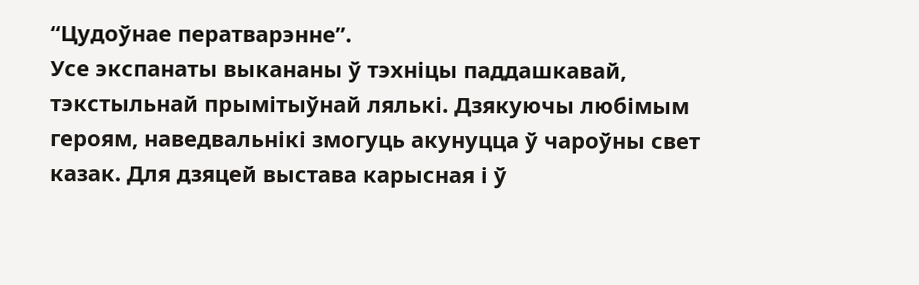“Цудоўнае ператварэнне”.
Усе экспанаты выкананы ў тэхніцы паддашкавай, тэкстыльнай прымітыўнай лялькі. Дзякуючы любімым героям, наведвальнікі змогуць акунуцца ў чароўны свет казак. Для дзяцей выстава карысная і ў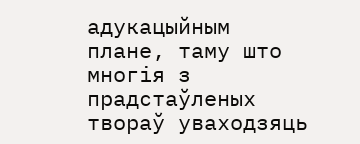адукацыйным плане, таму што многія з прадстаўленых твораў уваходзяць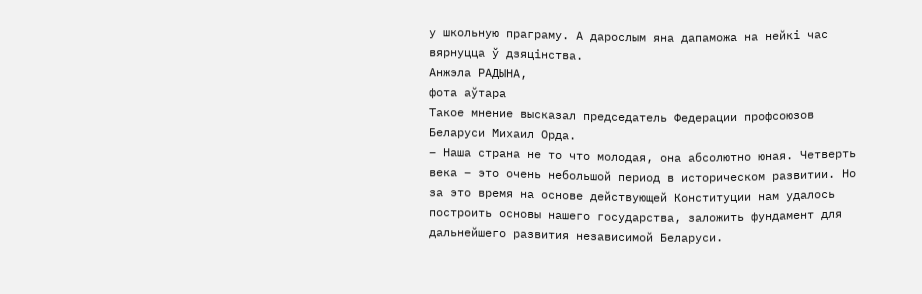у школьную праграму. А дарослым яна дапаможа на нейкі час вярнуцца ў дзяцінства.
Анжэла РАДЫНА,
фота аўтара
Такое мнение высказал председатель Федерации профсоюзов Беларуси Михаил Орда.
– Наша страна не то что молодая, она абсолютно юная. Четверть века – это очень небольшой период в историческом развитии. Но за это время на основе действующей Конституции нам удалось построить основы нашего государства, заложить фундамент для дальнейшего развития независимой Беларуси.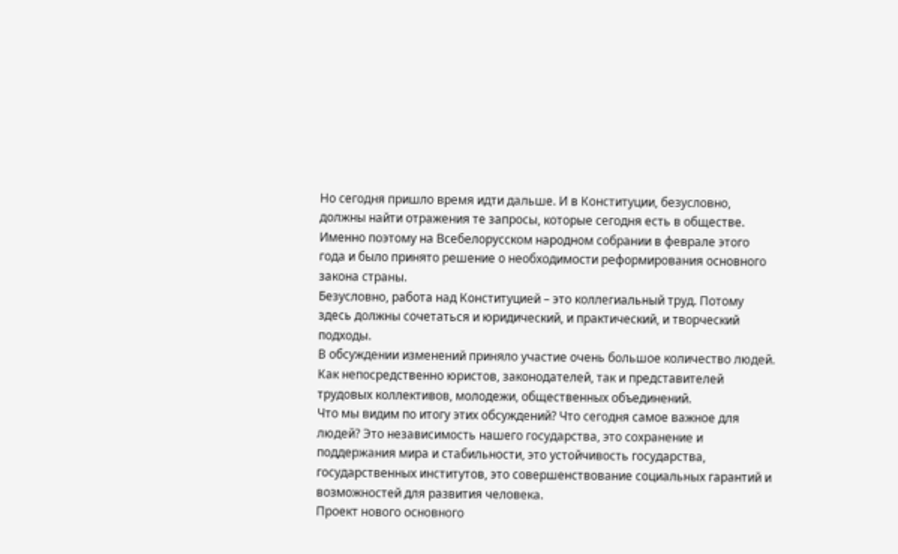Но сегодня пришло время идти дальше. И в Конституции, безусловно, должны найти отражения те запросы, которые сегодня есть в обществе. Именно поэтому на Всебелорусском народном собрании в феврале этого года и было принято решение о необходимости реформирования основного закона страны.
Безусловно, работа над Конституцией – это коллегиальный труд. Потому здесь должны сочетаться и юридический, и практический, и творческий подходы.
В обсуждении изменений приняло участие очень большое количество людей. Как непосредственно юристов, законодателей, так и представителей трудовых коллективов, молодежи, общественных объединений.
Что мы видим по итогу этих обсуждений? Что сегодня самое важное для людей? Это независимость нашего государства, это сохранение и поддержания мира и стабильности, это устойчивость государства, государственных институтов, это совершенствование социальных гарантий и возможностей для развития человека.
Проект нового основного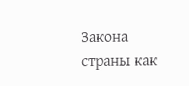Закона страны как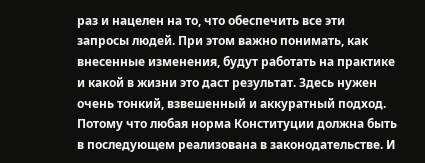раз и нацелен на то, что обеспечить все эти запросы людей. При этом важно понимать, как внесенные изменения, будут работать на практике и какой в жизни это даст результат. Здесь нужен очень тонкий, взвешенный и аккуратный подход. Потому что любая норма Конституции должна быть в последующем реализована в законодательстве. И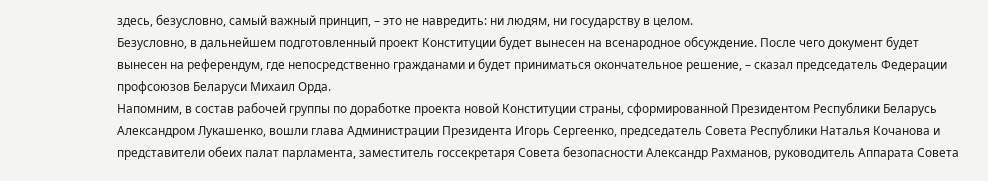здесь, безусловно, самый важный принцип, – это не навредить: ни людям, ни государству в целом.
Безусловно, в дальнейшем подготовленный проект Конституции будет вынесен на всенародное обсуждение. После чего документ будет вынесен на референдум, где непосредственно гражданами и будет приниматься окончательное решение, – сказал председатель Федерации профсоюзов Беларуси Михаил Орда.
Напомним, в состав рабочей группы по доработке проекта новой Конституции страны, сформированной Президентом Республики Беларусь Александром Лукашенко, вошли глава Администрации Президента Игорь Сергеенко, председатель Совета Республики Наталья Кочанова и представители обеих палат парламента, заместитель госсекретаря Совета безопасности Александр Рахманов, руководитель Аппарата Совета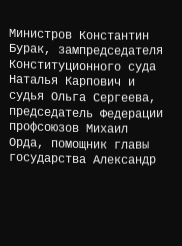Министров Константин Бурак, зампредседателя Конституционного суда Наталья Карпович и судья Ольга Сергеева, председатель Федерации профсоюзов Михаил Орда, помощник главы государства Александр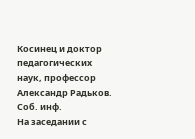Косинец и доктор педагогических наук, профессор Александр Радьков.
Соб. инф.
На заседании с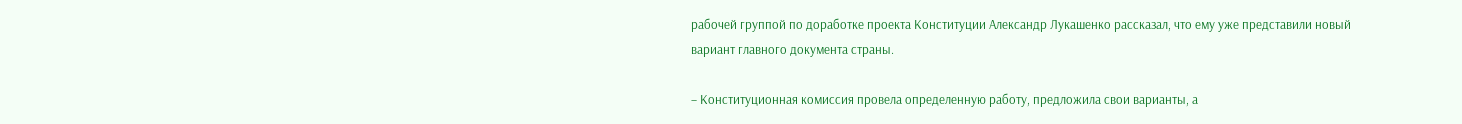рабочей группой по доработке проекта Конституции Александр Лукашенко рассказал, что ему уже представили новый вариант главного документа страны.

– Конституционная комиссия провела определенную работу, предложила свои варианты, а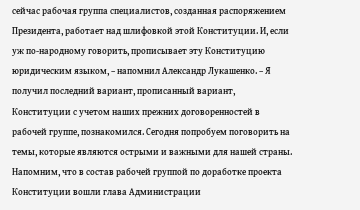сейчас рабочая группа специалистов, созданная распоряжением Президента, работает над шлифовкой этой Конституции. И, если уж по-народному говорить, прописывает эту Конституцию юридическим языком, – напомнил Александр Лукашенко. – Я получил последний вариант, прописанный вариант, Конституции с учетом наших прежних договоренностей в рабочей группе, познакомился. Сегодня попробуем поговорить на темы, которые являются острыми и важными для нашей страны.
Напомним, что в состав рабочей группой по доработке проекта Конституции вошли глава Администрации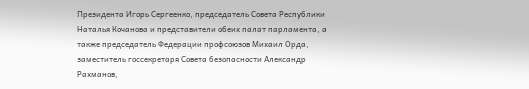Президента Игорь Сергеенко, председатель Совета Республики Наталья Кочанова и представители обеих палат парламента, а также председатель Федерации профсоюзов Михаил Орда, заместитель госсекретаря Совета безопасности Александр Рахманов,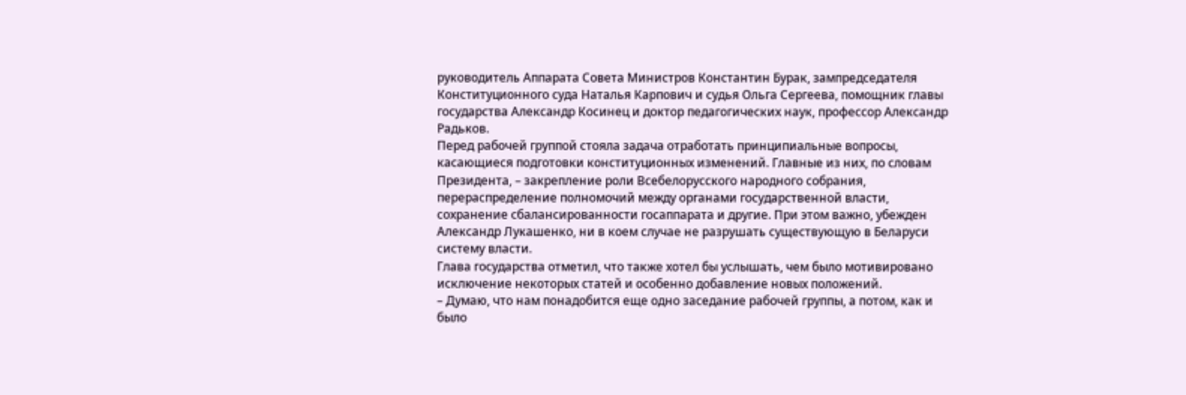руководитель Аппарата Совета Министров Константин Бурак, зампредседателя Конституционного суда Наталья Карпович и судья Ольга Сергеева, помощник главы государства Александр Косинец и доктор педагогических наук, профессор Александр Радьков.
Перед рабочей группой стояла задача отработать принципиальные вопросы, касающиеся подготовки конституционных изменений. Главные из них, по словам Президента, – закрепление роли Всебелорусского народного собрания, перераспределение полномочий между органами государственной власти, сохранение сбалансированности госаппарата и другие. При этом важно, убежден Александр Лукашенко, ни в коем случае не разрушать существующую в Беларуси систему власти.
Глава государства отметил, что также хотел бы услышать, чем было мотивировано исключение некоторых статей и особенно добавление новых положений.
– Думаю, что нам понадобится еще одно заседание рабочей группы, а потом, как и было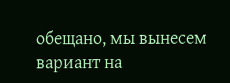обещано, мы вынесем вариант на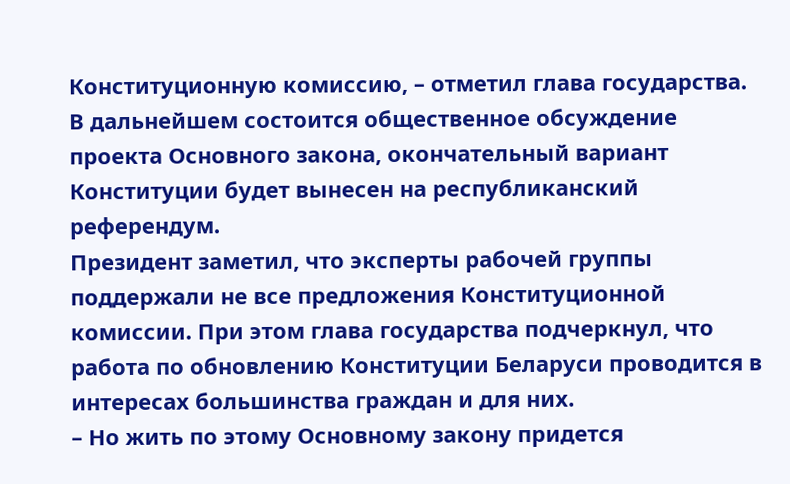Конституционную комиссию, – отметил глава государства. В дальнейшем состоится общественное обсуждение проекта Основного закона, окончательный вариант Конституции будет вынесен на республиканский референдум.
Президент заметил, что эксперты рабочей группы поддержали не все предложения Конституционной комиссии. При этом глава государства подчеркнул, что работа по обновлению Конституции Беларуси проводится в интересах большинства граждан и для них.
– Но жить по этому Основному закону придется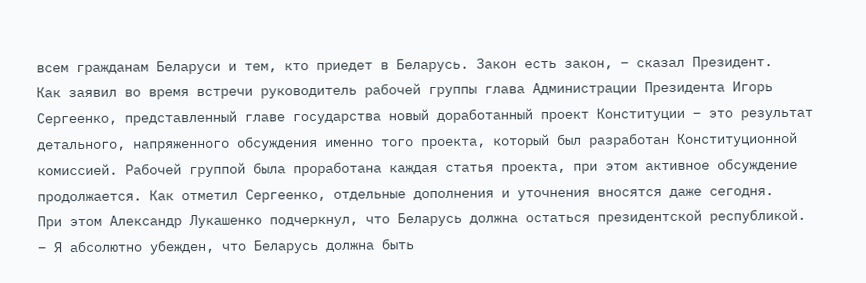всем гражданам Беларуси и тем, кто приедет в Беларусь. Закон есть закон, – сказал Президент.
Как заявил во время встречи руководитель рабочей группы глава Администрации Президента Игорь Сергеенко, представленный главе государства новый доработанный проект Конституции – это результат детального, напряженного обсуждения именно того проекта, который был разработан Конституционной комиссией. Рабочей группой была проработана каждая статья проекта, при этом активное обсуждение продолжается. Как отметил Сергеенко, отдельные дополнения и уточнения вносятся даже сегодня.
При этом Александр Лукашенко подчеркнул, что Беларусь должна остаться президентской республикой.
– Я абсолютно убежден, что Беларусь должна быть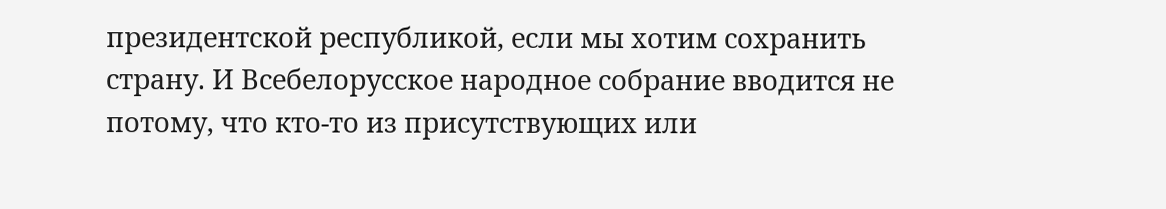президентской республикой, если мы хотим сохранить страну. И Всебелорусское народное собрание вводится не потому, что кто-то из присутствующих или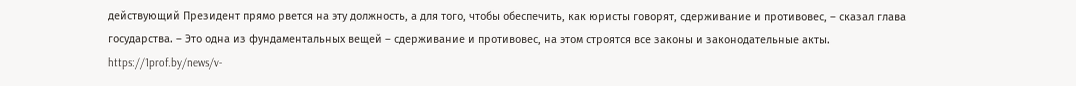действующий Президент прямо рвется на эту должность, а для того, чтобы обеспечить, как юристы говорят, сдерживание и противовес, – сказал глава государства. – Это одна из фундаментальных вещей – сдерживание и противовес, на этом строятся все законы и законодательные акты.
https://1prof.by/news/v-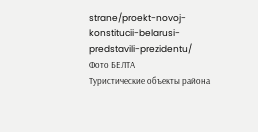strane/proekt-novoj-konstitucii-belarusi-predstavili-prezidentu/
Фото БЕЛТА
Туристические объекты района